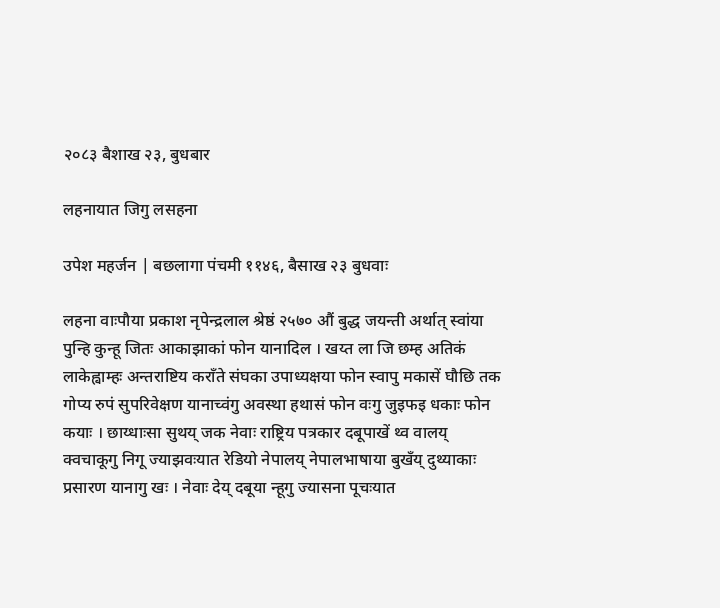२०८३ बैशाख २३, बुधबार

लहनायात जिगु लसहना

उपेश महर्जन | बछलागा पंचमी ११४६, बैसाख २३ बुधवाः

लहना वाःपौया प्रकाश नृपेन्द्रलाल श्रेष्ठं २५७० औं बुद्ध जयन्ती अर्थात् स्वांया पुन्हि कुन्हू जितः आकाझाकां फोन यानादिल । खय्त ला जि छम्ह अतिकं लाकेह्वाम्हः अन्तराष्टिय कराँते संघका उपाध्यक्षया फोन स्वापु मकासें घौछि तक गोप्य रुपं सुपरिवेक्षण यानाच्वंगु अवस्था हथासं फोन वःगु जुइफइ धकाः फोन कयाः । छाय्धाःसा सुथय् जक नेवाः राष्ट्रिय पत्रकार दबूपाखें थ्व वालय् क्वचाकूगु निगू ज्याझवःयात रेडियो नेपालय् नेपालभाषाया बुखँय् दुथ्याकाः प्रसारण यानागु खः । नेवाः देय् दबूया न्हूगु ज्यासना पूचःयात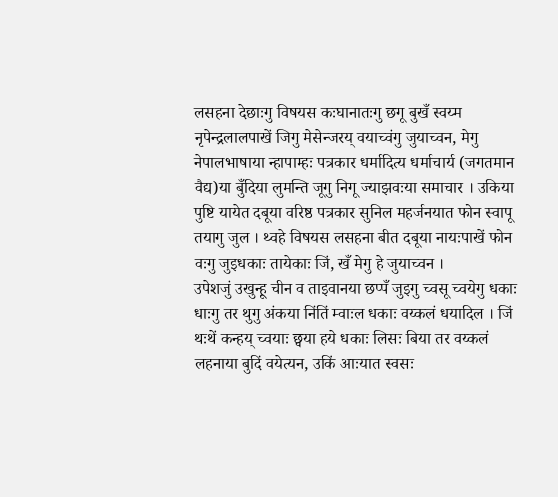लसहना देछाःगु विषयस कःघानातःगु छगू बुखँ स्वय्म नृपेन्द्रलालपाखें जिगु मेसेन्जरय् वयाच्वंगु जुयाच्वन, मेगु नेपालभाषाया न्हापाम्हः पत्रकार धर्मादित्य धर्माचार्य (जगतमान वैद्य)या बुँदिया लुमन्ति जूगु निगू ज्याझवःया समाचार । उकिया पुष्टि यायेत दबूया वरिष्ठ पत्रकार सुनिल महर्जनयात फोन स्वापू तयागु जुल । थ्वहे विषयस लसहना बीत दबूया नायःपाखें फोन वःगु जुइधकाः तायेकाः जिं, खँ मेगु हे जुयाच्वन ।
उपेशजुं उखुन्हू चीन व ताइवानया छप्पँ जुइगु च्वसू च्वयेगु धकाः धाःगु तर थुगु अंकया निंतिं म्वाःल धकाः वय्कलं धयादिल । जिं थःथें कन्हय् च्वयाः छ्वया हये धकाः लिसः बिया तर वय्कलं लहनाया बुदिं वयेत्यन, उकिं आःयात स्वसः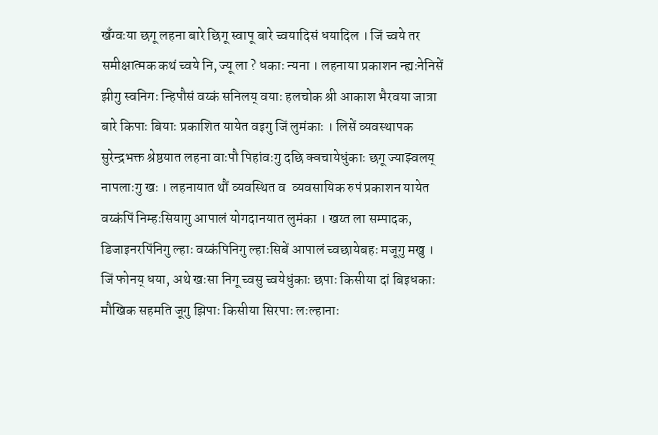खँग्वःया छगू लहना बारे छिगू स्वापू बारे च्वयादिसं धयादिल । जिं च्वये तर समीक्षात्मक कथं च्वये नि, ज्यू ला ? धकाः न्यना । लहनाया प्रकाशन न्ह्यःनेनिसें झीगु स्वनिगः न्हिपौसं वय्कं सनिलय् वयाः हलचोक श्री आकाश भैरवया जात्रा बारे किपाः बियाः प्रकाशित यायेत वइगु जिं लुमंकाः । लिसें व्यवस्थापक सुरेन्द्रभक्त श्रेष्ठयात लहना वाःपौ पिहांवःगु दछि क्वचायेधुंकाः छगू ज्याझ्वलय् नापलाःगु खः । लहनायात थौं व्यवस्थित व  व्यवसायिक रुपं प्रकाशन यायेत वय्कंपिं निम्हःसियागु आपालं योगदानयात लुमंका । खय्त ला सम्पादक, डिजाइनरपिंनिगु ल्हाः वय्कंपिनिगु ल्हाःसिबें आपालं च्वछायेबहः मजूगु मखु । जिं फोनय् धया, अथे खःसा निगू च्वसु च्वयेधुंकाः छपाः किसीया दां बिइधकाः मौखिक सहमति जूगु झिपाः किसीया सिरपाः लःल्हानाः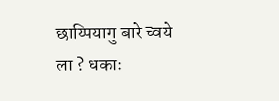छाय्पियागु बारे च्वये ला ? धकाः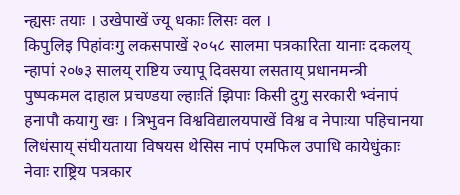न्ह्यसः तयाः । उखेपाखें ज्यू धकाः लिसः वल ।
किपुलिइ पिहांवःगु लकसपाखें २०५८ सालमा पत्रकारिता यानाः दकलय् न्हापां २०७३ सालय् राष्टिय ज्यापू दिवसया लसताय् प्रधानमन्त्री पुष्पकमल दाहाल प्रचण्डया ल्हाःतिं झिपाः किसी दुगु सरकारी भ्वंनापं हनापौ कयागु खः । त्रिभुवन विश्वविद्यालयपाखें विश्व व नेपाःया पहिचानया लिधंसाय् संघीयताया विषयस थेसिस नापं एमफिल उपाधि कायेधुंकाः नेवाः राष्ट्रिय पत्रकार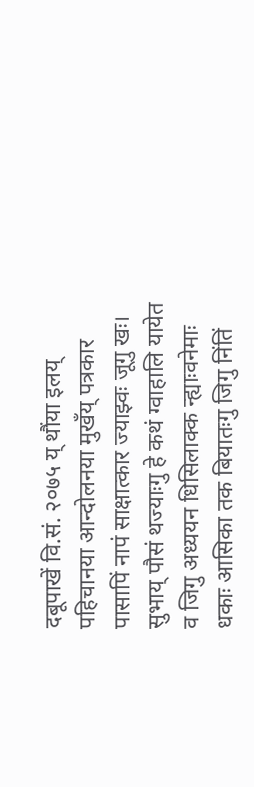दबूपाखें वि.सं. २०७५ य् थौंया इलय् पहिचानया आन्दोलनया मुखँय् पत्रकार पासापिं नापं साक्षात्कार ज्याझ्वः जूगु खः। सुभाय् पौसं थज्याःगु हे कथं ग्वाहालि यायेत व जिगु अध्ययन धिसिलाक्क न्ह्याःवनेमाः धकाः आसिका तक बियातःगु जिगु निंतिं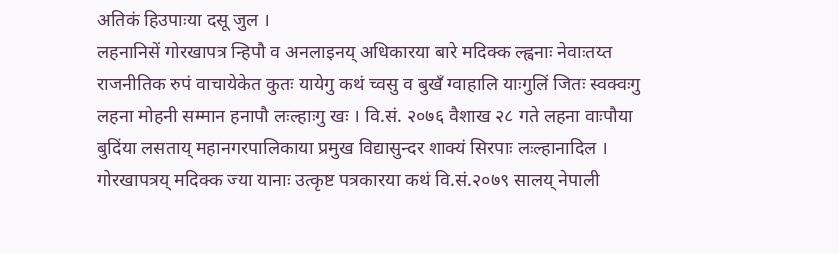अतिकं हिउपाःया दसू जुल ।
लहनानिसें गोरखापत्र न्हिपौ व अनलाइनय् अधिकारया बारे मदिक्क ल्ह्वनाः नेवाःतय्त राजनीतिक रुपं वाचायेकेत कुतः यायेगु कथं च्वसु व बुखँ ग्वाहालि याःगुलिं जितः स्वक्वःगु लहना मोहनी सम्मान हनापौ लःल्हाःगु खः । वि.सं. २०७६ वैशाख २८ गते लहना वाःपौया बुदिंया लसताय् महानगरपालिकाया प्रमुख विद्यासुन्दर शाक्यं सिरपाः लःल्हानादिल । गोरखापत्रय् मदिक्क ज्या यानाः उत्कृष्ट पत्रकारया कथं वि.सं.२०७९ सालय् नेपाली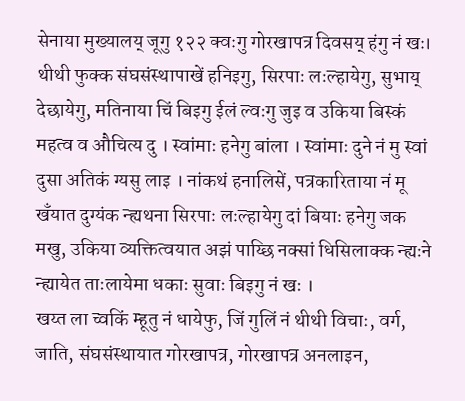सेनाया मुख्यालय् जूगु १२२ क्वःगु गोरखापत्र दिवसय् हंगु नं खः। थीथी फुक्क संघसंस्थापाखें हनिइगु, सिरपाः लःल्हायेगु, सुभाय् देछायेगु, मतिनाया चिं बिइगु ईलं ल्वःगु जुइ व उकिया बिस्कं महत्व व औचित्य दु । स्वांमाः हनेगु बांला । स्वांमाः दुने नं मु स्वां दुसा अतिकं ग्यसु लाइ । नांकथं हनालिसें, पत्रकारिताया नं मू खँयात दुग्यंक न्ह्यथना सिरपाः लःल्हायेगु दां बियाः हनेगु जक मखु, उकिया व्यक्तित्वयात अझं पाय्छि नक्सां धिसिलाक्क न्ह्यःने न्ह्यायेत ताःलायेमा धकाः सुवाः बिइगु नं खः ।
खय्त ला च्वकिं म्हूतु नं धायेफु, जिं गुलिं नं थीथी विचाः, वर्ग, जाति, संघसंस्थायात गोरखापत्र, गोरखापत्र अनलाइन,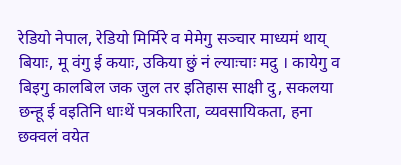रेडियो नेपाल, रेडियो मिर्मिरे व मेमेगु सञ्चार माध्यमं थाय् बियाः, मू वंगु ई कयाः, उकिया छुं नं ल्याःचाः मदु । कायेगु व बिइगु कालबिल जक जुल तर इतिहास साक्षी दु, सकलया छन्हू ई वइतिनि धाःथें पत्रकारिता, व्यवसायिकता, हना छक्वलं वयेत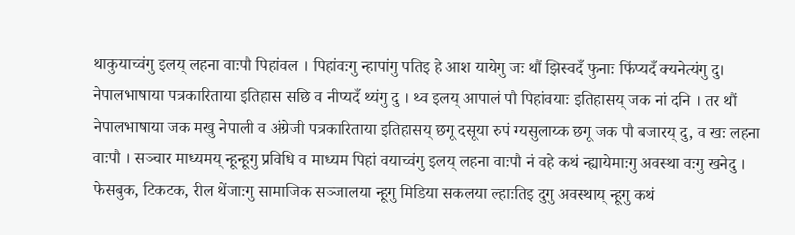थाकुयाच्वंगु इलय् लहना वाःपौ पिहांवल । पिहांवःगु न्हापांगु पतिइ हे आश यायेगु जः थौं झिस्वदँ फुनाः फिंप्यदँ क्यनेत्यंगु दु। नेपालभाषाया पत्रकारिताया इतिहास सछि व नीप्यदँ थ्यंगु दु । थ्व इलय् आपालं पौ पिहांवयाः इतिहासय् जक नां दनि । तर थौं नेपालभाषाया जक मखु नेपाली व अंग्रेजी पत्रकारिताया इतिहासय् छगू दसूया रुपं ग्यसुलाय्क छगू जक पौ बजारय् दु, व खः लहना वाःपौ । सञ्चार माध्यमय् न्हून्हूगु प्रविधि व माध्यम पिहां वयाच्वंगु इलय् लहना वाःपौ नं वहे कथं न्ह्यायेमाःगु अवस्था वःगु खनेदु । फेसबुक, टिकटक, रील थेंजाःगु सामाजिक सञ्जालया न्हूगु मिडिया सकलया ल्हाःतिइ दुगु अवस्थाय् न्हूगु कथं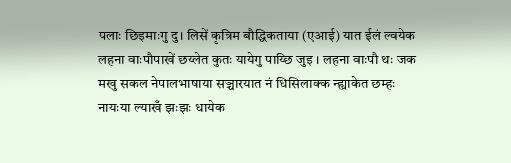पलाः छिइमाःगु दु। लिसें कृत्रिम बौद्धिकताया (एआई) यात ईलं ल्वयेक लहना वाःपौपाखें छय्लेत कुतः यायेगु पाय्छि जुइ । लहना वाःपौ थः जक मखु सकल नेपालभाषाया सञ्चारयात नं धिसिलाक्क न्ह्याकेत छम्हः नायःया ल्याखँ झःझः धायेक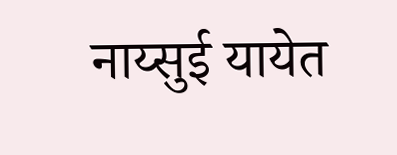नाय्सुई यायेत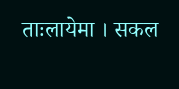ताःलायेमा । सकल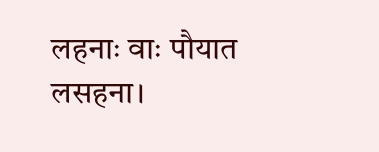लहनाः वाः पौयात लसहना।